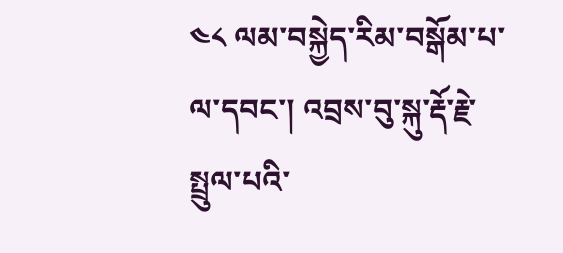༤༨ ལམ་བསྐྱེད་རིམ་བསྒོམ་པ་ལ་དབང་། འབྲས་བུ་སྐུ་རྡོ་རྗེ་སྤྲུལ་པའི་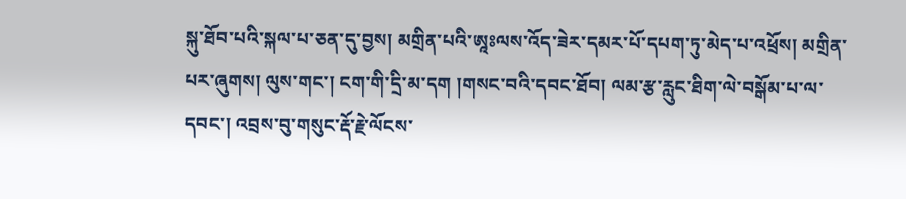སྐུ་ཐོབ་པའི་སྐལ་པ་ཅན་དུ་བྱས། མགྲིན་པའི་ཨཱཿལས་འོད་ཟེར་དམར་པོ་དཔག་ཏུ་མེད་པ་འཕྲོས། མགྲིན་པར་ཞུགས། ལུས་གང་། ངག་གི་དྲི་མ་དག །གསང་བའི་དབང་ཐོབ། ལམ་རྩ་རླུང་ཐིག་ལེ་བསྒོམ་པ་ལ་དབང་། འབྲས་བུ་གསུང་རྡོ་རྗེ་ལོངས་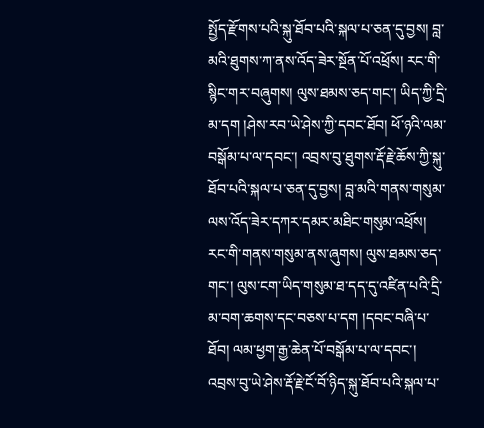སྤྱོད་རྫོགས་པའི་སྐུ་ཐོབ་པའི་སྐལ་པ་ཅན་དུ་བྱས། བླ་མའི་ཐུགས་ཀ་ནས་འོད་ཟེར་སྔོན་པོ་འཕྲོས། རང་གི་སྙིང་གར་བཞུགས། ལུས་ཐམས་ཅད་གང་། ཡིད་ཀྱི་དྲི་མ་དག །ཤེས་རབ་ཡེ་ཤེས་ཀྱི་དབང་ཐོབ། ཕོ་ཉའི་ལམ་བསྒོམ་པ་ལ་དབང་། འབྲས་བུ་ཐུགས་རྡོ་རྗེ་ཆོས་ཀྱི་སྐུ་ཐོབ་པའི་སྐལ་པ་ཅན་དུ་བྱས། བླ་མའི་གནས་གསུམ་ལས་འོད་ཟེར་དཀར་དམར་མཐིང་གསུམ་འཕྲོས། རང་གི་གནས་གསུམ་ནས་ཞུགས། ལུས་ཐམས་ཅད་གང་། ལུས་ངག་ཡིད་གསུམ་ཐ་དད་དུ་འཛིན་པའི་དྲི་མ་བག་ཆགས་དང་བཅས་པ་དག །དབང་བཞི་པ་ཐོབ། ལམ་ཕྱག་རྒྱ་ཆེན་པོ་བསྒོམ་པ་ལ་དབང་། འབྲས་བུ་ཡེ་ཤེས་རྡོ་རྗེ་ངོ་བོ་ཉིད་སྐུ་ཐོབ་པའི་སྐལ་པ་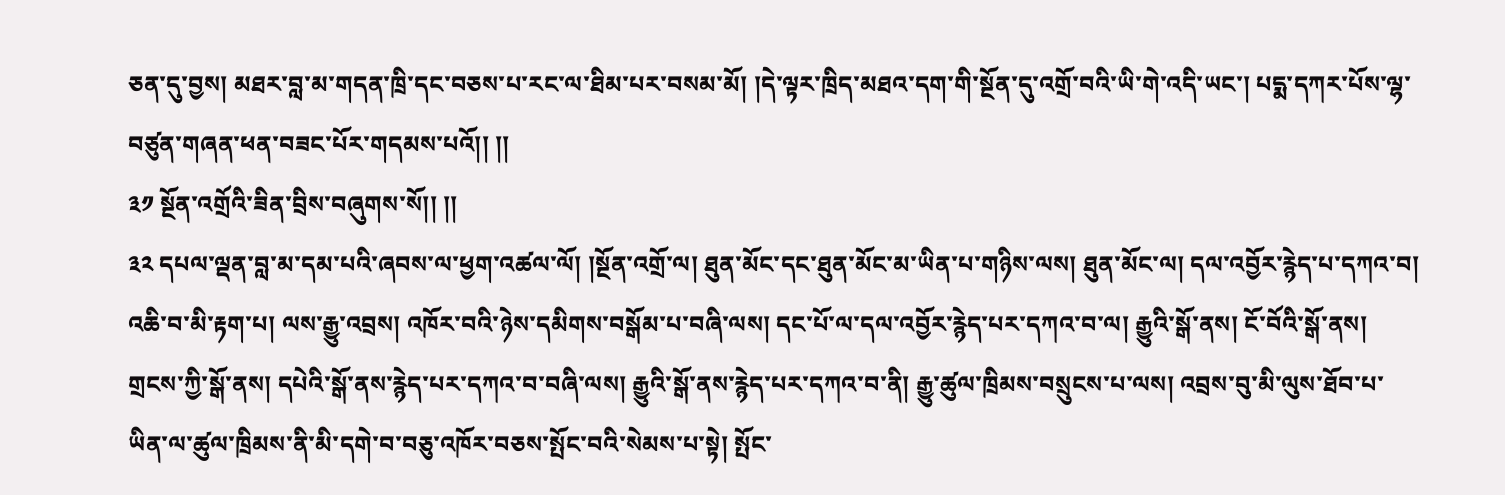ཅན་དུ་བྱས། མཐར་བླ་མ་གདན་ཁྲི་དང་བཅས་པ་རང་ལ་ཐིམ་པར་བསམ་མོ། །དེ་ལྟར་ཁྲིད་མཐའ་དག་གི་སྔོན་དུ་འགྲོ་བའི་ཡི་གེ་འདི་ཡང་། པདྨ་དཀར་པོས་ལྷ་བཙུན་གཞན་ཕན་བཟང་པོར་གདམས་པའོ།། །།
༣༡ སྔོན་འགྲོའི་ཟིན་བྲིས་བཞུགས་སོ།། །།
༣༢ དཔལ་ལྡན་བླ་མ་དམ་པའི་ཞབས་ལ་ཕྱག་འཚལ་ལོ། །སྔོན་འགྲོ་ལ། ཐུན་མོང་དང་ཐུན་མོང་མ་ཡིན་པ་གཉིས་ལས། ཐུན་མོང་ལ། དལ་འབྱོར་རྙེད་པ་དཀའ་བ། འཆི་བ་མི་རྟག་པ། ལས་རྒྱུ་འབྲས། འཁོར་བའི་ཉེས་དམིགས་བསྒོམ་པ་བཞི་ལས། དང་པོ་ལ་དལ་འབྱོར་རྙེད་པར་དཀའ་བ་ལ། རྒྱུའི་སྒོ་ནས། ངོ་བོའི་སྒོ་ནས། གྲངས་ཀྱི་སྒོ་ནས། དཔེའི་སྒོ་ནས་རྙེད་པར་དཀའ་བ་བཞི་ལས། རྒྱུའི་སྒོ་ནས་རྙེད་པར་དཀའ་བ་ནི། རྒྱུ་ཚུལ་ཁྲིམས་བསྲུངས་པ་ལས། འབྲས་བུ་མི་ལུས་ཐོབ་པ་ཡིན་ལ་ཚུལ་ཁྲིམས་ནི་མི་དགེ་བ་བཅུ་འཁོར་བཅས་སྤོང་བའི་སེམས་པ་སྟེ། སྤོང་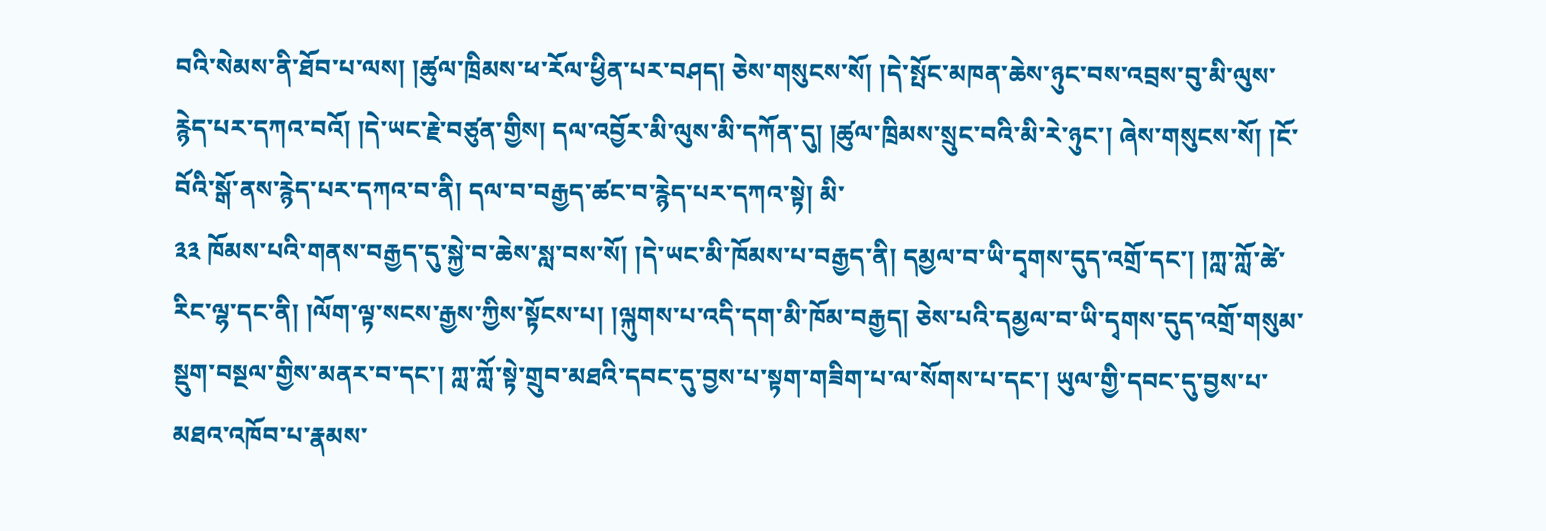བའི་སེམས་ནི་ཐོབ་པ་ལས། །ཚུལ་ཁྲིམས་ཕ་རོལ་ཕྱིན་པར་བཤད། ཅེས་གསུངས་སོ། །དེ་སྤོང་མཁན་ཆེས་ཉུང་བས་འབྲས་བུ་མི་ལུས་རྙེད་པར་དཀའ་བའོ། །དེ་ཡང་རྗེ་བཙུན་གྱིས། དལ་འབྱོར་མི་ལུས་མི་དཀོན་དུ། །ཚུལ་ཁྲིམས་སྲུང་བའི་མི་རེ་ཉུང་། ཞེས་གསུངས་སོ། །ངོ་བོའི་སྒོ་ནས་རྙེད་པར་དཀའ་བ་ནི། དལ་བ་བརྒྱད་ཚང་བ་རྙེད་པར་དཀའ་སྟེ། མི་
༣༣ ཁོམས་པའི་གནས་བརྒྱད་དུ་སྐྱེ་བ་ཆེས་སླ་བས་སོ། །དེ་ཡང་མི་ཁོམས་པ་བརྒྱད་ནི། དམྱལ་བ་ཡི་དྭགས་དུད་འགྲོ་དང་། །ཀླ་ཀློ་ཚེ་རིང་ལྷ་དང་ནི། །ལོག་ལྟ་སངས་རྒྱས་ཀྱིས་སྟོངས་པ། །ལྐུགས་པ་འདི་དག་མི་ཁོམ་བརྒྱད། ཅེས་པའི་དམྱལ་བ་ཡི་དྭགས་དུད་འགྲོ་གསུམ་སྡུག་བསྔལ་གྱིས་མནར་བ་དང་། ཀླ་ཀློ་སྟེ་གྲུབ་མཐའི་དབང་དུ་བྱས་པ་སྟག་གཟིག་པ་ལ་སོགས་པ་དང་། ཡུལ་གྱི་དབང་དུ་བྱས་པ་མཐའ་འཁོབ་པ་རྣམས་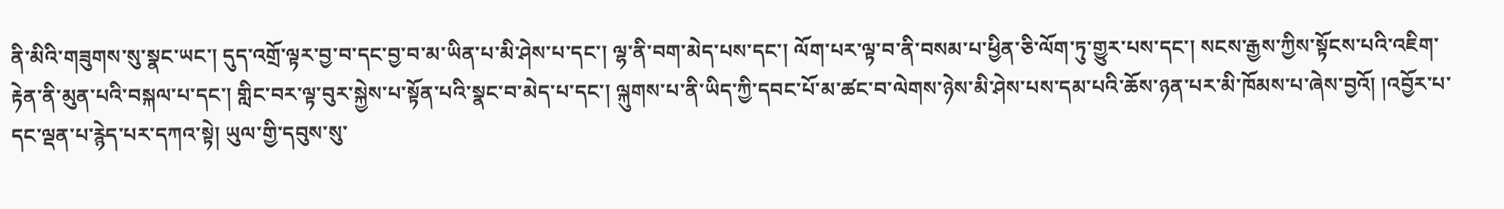ནི་མིའི་གཟུགས་སུ་སྣང་ཡང་། དུད་འགྲོ་ལྟར་བྱ་བ་དང་བྱ་བ་མ་ཡིན་པ་མི་ཤེས་པ་དང་། ལྷ་ནི་བག་མེད་པས་དང་། ལོག་པར་ལྟ་བ་ནི་བསམ་པ་ཕྱིན་ཅི་ལོག་ཏུ་གྱུར་པས་དང་། སངས་རྒྱས་ཀྱིས་སྟོངས་པའི་འཇིག་རྟེན་ནི་མུན་པའི་བསྐལ་པ་དང་། གླིང་བར་ལྟ་བུར་སྐྱེས་པ་སྟོན་པའི་སྣང་བ་མེད་པ་དང་། ལྐུགས་པ་ནི་ཡིད་ཀྱི་དབང་པོ་མ་ཚང་བ་ལེགས་ཉེས་མི་ཤེས་པས་དམ་པའི་ཆོས་ཉན་པར་མི་ཁོམས་པ་ཞེས་བྱའོ། །འབྱོར་པ་དང་ལྡན་པ་རྙེད་པར་དཀའ་སྟེ། ཡུལ་གྱི་དབུས་སུ་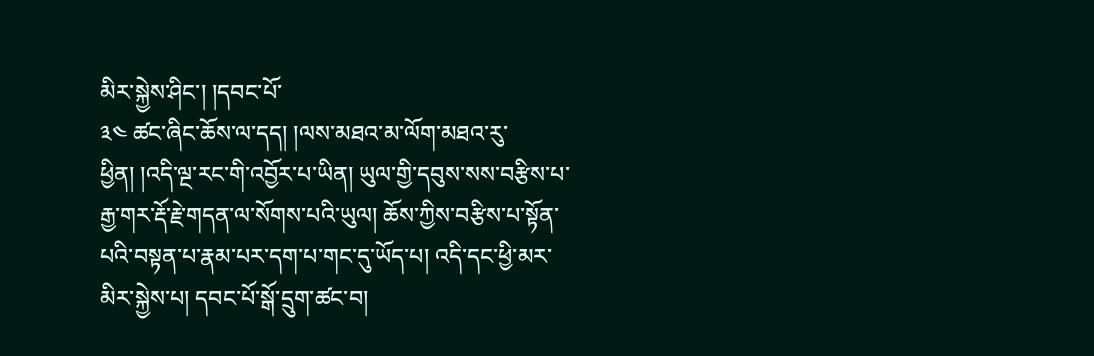མིར་སྐྱེས་ཤིང་། །དབང་པོ་
༣༤ ཚང་ཞིང་ཆོས་ལ་དད། །ལས་མཐའ་མ་ལོག་མཐའ་རུ་ཕྱིན། །འདི་ལྔ་རང་གི་འབྱོར་པ་ཡིན། ཡུལ་གྱི་དབུས་སས་བརྩིས་པ་རྒྱ་གར་རྡོ་རྗེ་གདན་ལ་སོགས་པའི་ཡུལ། ཆོས་ཀྱིས་བརྩིས་པ་སྟོན་པའི་བསྟན་པ་རྣམ་པར་དག་པ་གང་དུ་ཡོད་པ། འདི་དང་ཕྱི་མར་མིར་སྐྱེས་པ། དབང་པོ་སྒོ་དྲུག་ཚང་བ།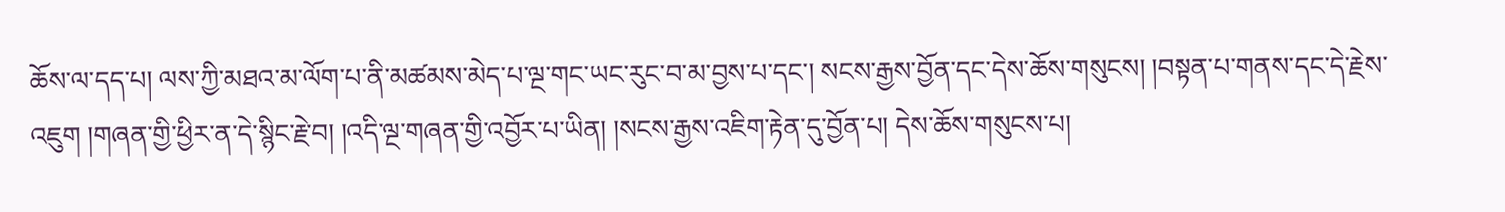ཆོས་ལ་དད་པ། ལས་ཀྱི་མཐའ་མ་ལོག་པ་ནི་མཚམས་མེད་པ་ལྔ་གང་ཡང་རུང་བ་མ་བྱས་པ་དང་། སངས་རྒྱས་བྱོན་དང་དེས་ཆོས་གསུངས། །བསྟན་པ་གནས་དང་དེ་རྗེས་འཇུག །གཞན་གྱི་ཕྱིར་ན་དེ་སྙིང་རྗེ་བ། །འདི་ལྔ་གཞན་གྱི་འབྱོར་པ་ཡིན། །སངས་རྒྱས་འཇིག་རྟེན་དུ་བྱོན་པ། དེས་ཆོས་གསུངས་པ།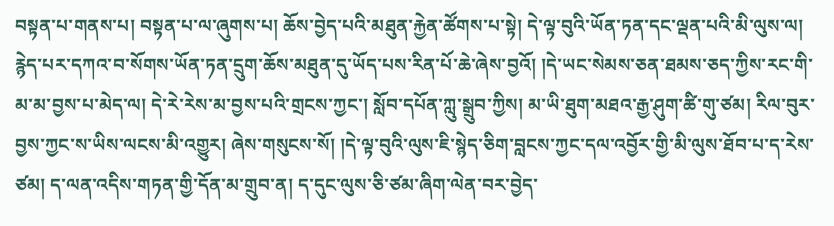བསྟན་པ་གནས་པ། བསྟན་པ་ལ་ཞུགས་པ། ཆོས་བྱེད་པའི་མཐུན་རྐྱེན་ཚོགས་པ་སྟེ། དེ་ལྟ་བུའི་ཡོན་ཏན་དང་ལྡན་པའི་མི་ལུས་ལ། རྙེད་པར་དཀའ་བ་སོགས་ཡོན་ཏན་དྲུག་ཆོས་མཐུན་དུ་ཡོད་པས་རིན་པོ་ཆེ་ཞེས་བྱའོ། །དེ་ཡང་སེམས་ཅན་ཐམས་ཅད་ཀྱིས་རང་གི་མ་མ་བྱས་པ་མེད་ལ། དེ་རེ་རེས་མ་བྱས་པའི་གྲངས་ཀྱང་། སློབ་དཔོན་ཀླུ་སྒྲུབ་ཀྱིས། མ་ཡི་ཐུག་མཐའ་རྒྱ་ཤུག་ཚི་གུ་ཙམ། རིལ་བུར་བྱས་ཀྱང་ས་ཡིས་ལངས་མི་འགྱུར། ཞེས་གསུངས་སོ། །དེ་ལྟ་བུའི་ལུས་ཇི་སྙེད་ཅིག་བླངས་ཀྱང་དལ་འབྱོར་གྱི་མི་ལུས་ཐོབ་པ་ད་རེས་ཙམ། ད་ལན་འདིས་གཏན་གྱི་དོན་མ་གྲུབ་ན། ད་དུང་ལུས་ཅི་ཙམ་ཞིག་ལེན་བར་བྱེད་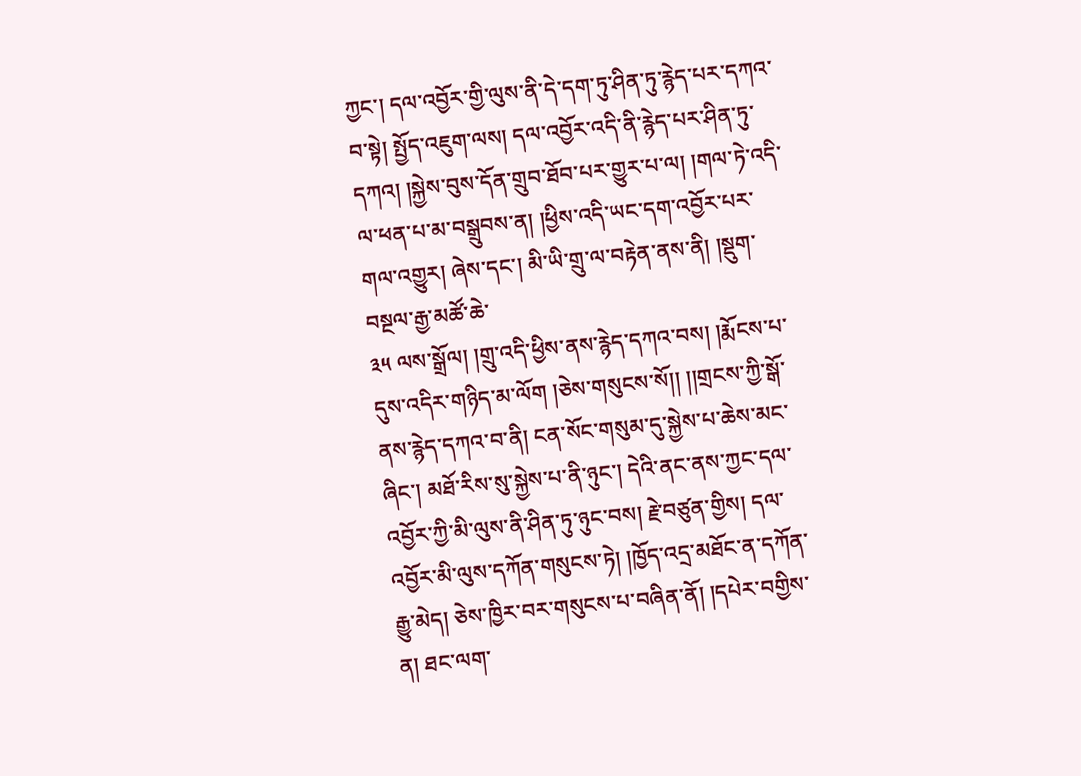ཀྱང་། དལ་འབྱོར་གྱི་ལུས་ནི་དེ་དག་ཏུ་ཤིན་ཏུ་རྙེད་པར་དཀའ་བ་སྟེ། སྤྱོད་འཇུག་ལས། དལ་འབྱོར་འདི་ནི་རྙེད་པར་ཤིན་ཏུ་དཀའ། །སྐྱེས་བུས་དོན་གྲུབ་ཐོབ་པར་གྱུར་པ་ལ། །གལ་ཏེ་འདི་ལ་ཕན་པ་མ་བསྒྲུབས་ན། །ཕྱིས་འདི་ཡང་དག་འབྱོར་པར་གལ་འགྱུར། ཞེས་དང་། མི་ཡི་གྲུ་ལ་བརྟེན་ནས་ནི། །སྡུག་བསྔལ་རྒྱ་མཚོ་ཆེ་
༣༥ ལས་སྒྲོལ། །གྲུ་འདི་ཕྱིས་ནས་རྙེད་དཀའ་བས། །རྨོངས་པ་དུས་འདིར་གཉིད་མ་ལོག །ཅེས་གསུངས་སོ།། །།གྲངས་ཀྱི་སྒོ་ནས་རྙེད་དཀའ་བ་ནི། ངན་སོང་གསུམ་དུ་སྐྱེས་པ་ཆེས་མང་ཞིང་། མཐོ་རིས་སུ་སྐྱེས་པ་ནི་ཉུང་། དེའི་ནང་ནས་ཀྱང་དལ་འབྱོར་ཀྱི་མི་ལུས་ནི་ཤིན་ཏུ་ཉུང་བས། རྗེ་བཙུན་གྱིས། དལ་འབྱོར་མི་ལུས་དཀོན་གསུངས་ཏེ། །ཁྱོད་འདྲ་མཐོང་ན་དཀོན་རྒྱུ་མེད། ཅེས་ཁྱིར་བར་གསུངས་པ་བཞིན་ནོ། །དཔེར་བགྱིས་ན། ཐང་ལག་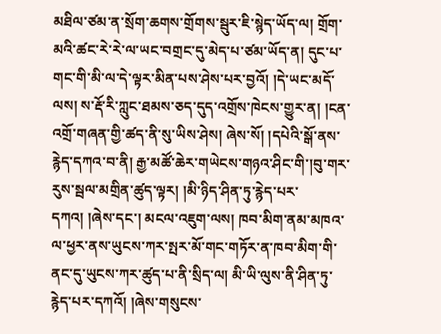མཐིལ་ཙམ་ན་སྲོག་ཆགས་གྲོགས་སྦུར་ཇི་སྙེད་ཡོད་ལ། གྲོག་མའི་ཚང་རེ་རེ་ལ་ཡང་བགྲང་དུ་མེད་པ་ཙམ་ཡོད་ན། དུང་པ་གང་གི་མི་ལ་དེ་ལྟར་མིན་པས་ཤེས་པར་བྱའོ། །དེ་ཡང་མདོ་ལས། ས་རྡོ་རི་ཀླུང་ཐམས་ཅད་དུད་འགྲོས་ཁེངས་གྱུར་ན། །ངན་འགྲོ་གཞན་གྱི་ཚད་ནི་སུ་ཡིས་ཤེས། ཞེས་སོ། །དཔེའི་སྒོ་ནས་རྙེད་དཀའ་བ་ནི། རྒྱ་མཚོ་ཆེར་གཡེངས་གཉའ་ཤིང་གི་།བུ་གར་རུས་སྦལ་མགྲིན་ཚུད་ལྟར། །མི་ཉིད་ཤིན་ཏུ་རྙེད་པར་དཀའ། །ཞེས་དང་། མངལ་འཇུག་ལས། ཁབ་མིག་ནམ་མཁའ་ལ་ཕྱར་ནས་ཡུངས་ཀར་སྤར་མོ་གང་གཏོར་ན་ཁབ་མིག་གི་ནང་དུ་ཡུངས་ཀར་ཚུད་པ་ནི་སྲིད་ལ། མི་ཡི་ལུས་ནི་ཤིན་ཏུ་རྙེད་པར་དཀའོ། །ཞེས་གསུངས་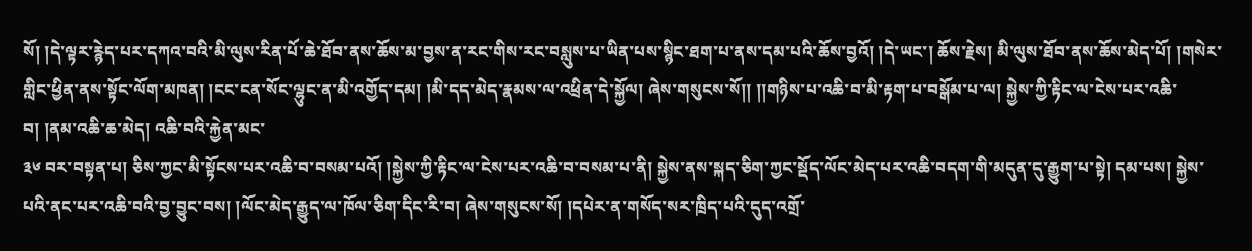སོ། །དེ་ལྟར་རྙེད་པར་དཀའ་བའི་མི་ལུས་རིན་པོ་ཆེ་ཐོབ་ནས་ཆོས་མ་བྱས་ན་རང་གིས་རང་བསླུས་པ་ཡིན་པས་སྙིང་ཐག་པ་ནས་དམ་པའི་ཆོས་བྱའོ། །དེ་ཡང་། ཆོས་རྗེས། མི་ལུས་ཐོབ་ནས་ཆོས་མེད་པོ། །གསེར་གླིང་ཕྱིན་ནས་སྟོང་ལོག་མཁན། །ངང་ངན་སོང་ལྷུང་ན་མི་འགྱོད་དམ། །མི་དད་མེད་རྣམས་ལ་འཕྲིན་དེ་སྐྱོལ། ཞེས་གསུངས་སོ།། །།གཉིས་པ་འཆི་བ་མི་རྟག་པ་བསྒོམ་པ་ལ། སྐྱེས་ཀྱི་རྟིང་ལ་ངེས་པར་འཆི་བ། །ནམ་འཆི་ཆ་མེད། འཆི་བའི་རྐྱེན་མང་
༣༦ བར་བསྟན་པ། ཅིས་ཀྱང་མི་སྟོངས་པར་འཆི་བ་བསམ་པའོ། །སྐྱེས་ཀྱི་རྟིང་ལ་ངེས་པར་འཆི་བ་བསམ་པ་ནི། སྐྱེས་ནས་སྐད་ཅིག་ཀྱང་སྡོད་ལོང་མེད་པར་འཆི་བདག་གི་མདུན་དུ་རྒྱུག་པ་སྟེ། དམ་པས། སྐྱེས་པའི་ནང་པར་འཆི་བའི་བྱ་བྱུང་བས། །ལོང་མེད་རྒྱུད་ལ་ཁོལ་ཅིག་དིང་རི་བ། ཞེས་གསུངས་སོ། །དཔེར་ན་གསོད་སར་ཁྲིད་པའི་དུད་འགྲོ་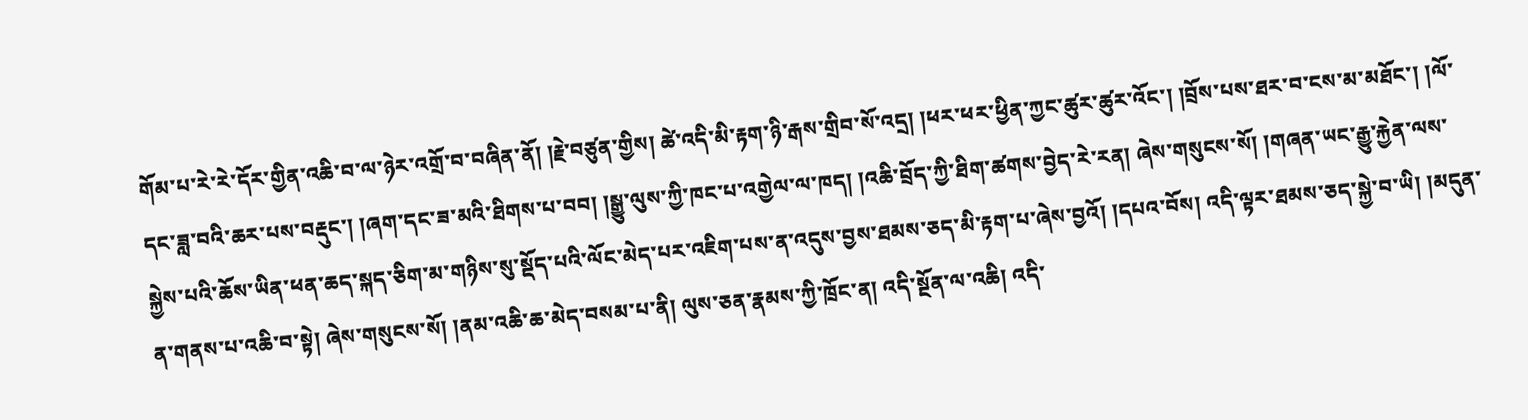གོམ་པ་རེ་རེ་དོར་གྱིན་འཆི་བ་ལ་ཉེར་འགྲོ་བ་བཞིན་ནོ། །རྗེ་བཙུན་གྱིས། ཚེ་འདི་མི་རྟག་ཉི་རྒས་གྲིབ་སོ་འདྲ། །ཕར་ཕར་ཕྱིན་ཀྱང་ཚུར་ཚུར་འོང་། །བྲོས་པས་ཐར་བ་ངས་མ་མཐོང་། །ལོ་དང་ཟླ་བའི་ཆར་པས་བརྡུང་། །ཞག་དང་ཟ་མའི་ཐིགས་པ་བབ། །སྒྱུ་ལུས་ཀྱི་ཁང་པ་འགྱེལ་ལ་ཁད། །འཆི་བྲོད་ཀྱི་ཐིག་ཚགས་བྱེད་རེ་རན། ཞེས་གསུངས་སོ། །གཞན་ཡང་རྒྱུ་རྐྱེན་ལས་སྐྱེས་པའི་ཆོས་ཡིན་ཕན་ཆད་སྐད་ཅིག་མ་གཉིས་སུ་སྡོད་པའི་ལོང་མེད་པར་འཇིག་པས་ན་འདུས་བྱས་ཐམས་ཅད་མི་རྟག་པ་ཞེས་བྱའོ། །དཔའ་བོས། འདི་ལྟར་ཐམས་ཅད་སྐྱེ་བ་ཡི། །མདུན་ན་གནས་པ་འཆི་བ་སྟེ། ཞེས་གསུངས་སོ། །ནམ་འཆི་ཆ་མེད་བསམ་པ་ནི། ལུས་ཅན་རྣམས་ཀྱི་ཁྲོང་ན། འདི་སྔོན་ལ་འཆི། འདི་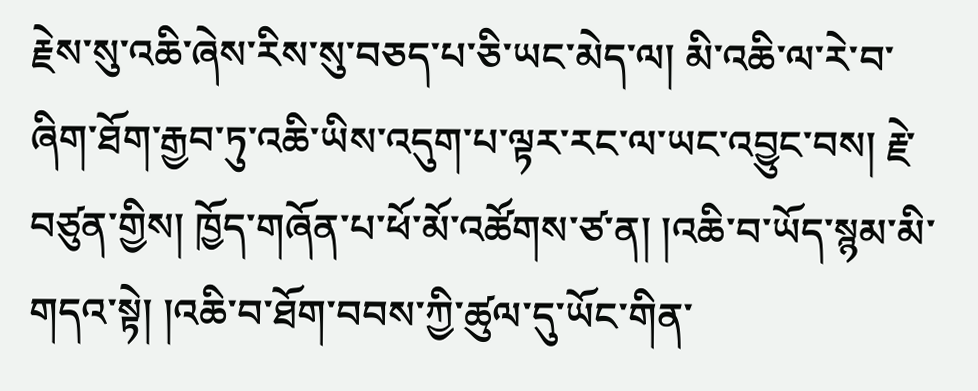རྗེས་སུ་འཆི་ཞེས་རིས་སུ་བཅད་པ་ཅི་ཡང་མེད་ལ། མི་འཆི་ལ་རེ་བ་ཞིག་ཐོག་རྒྱབ་ཏུ་འཆི་ཡིས་འདུག་པ་ལྟར་རང་ལ་ཡང་འབྱུང་བས། རྗེ་བཙུན་གྱིས། ཁྱོད་གཞོན་པ་ཕོ་མོ་འཚོགས་ཙ་ན། །འཆི་བ་ཡོད་སྙམ་མི་གདའ་སྟེ། །འཆི་བ་ཐོག་བབས་ཀྱི་ཚུལ་དུ་ཡོང་གིན་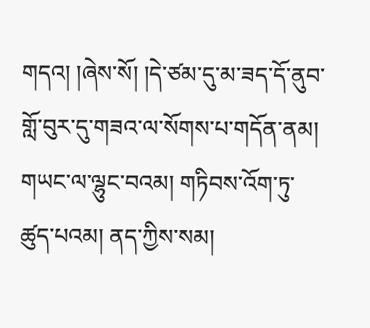གདའ། །ཞེས་སོ། །དེ་ཙམ་དུ་མ་ཟད་དོ་ནུབ་གློ་བུར་དུ་གཟའ་ལ་སོགས་པ་གདོན་ནམ། གཡང་ལ་ལྷུང་བའམ། གཏིབས་འོག་ཏུ་ཚུད་པའམ། ནད་ཀྱིས་སམ།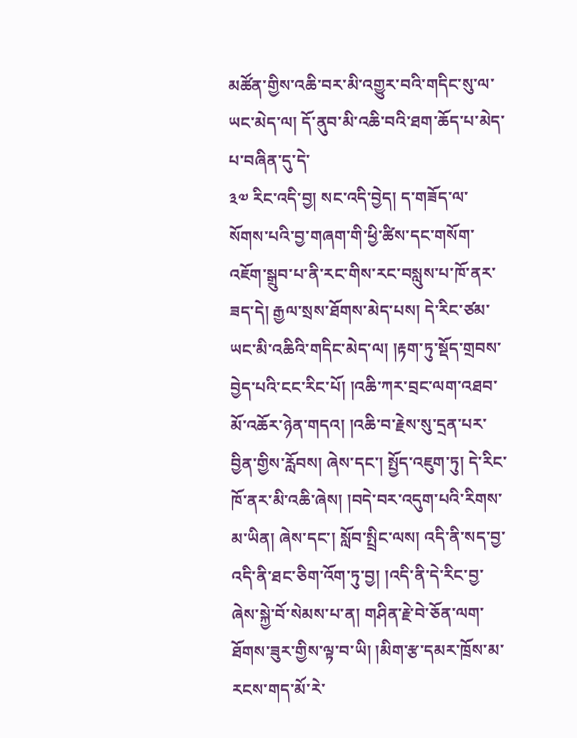མཚོན་གྱིས་འཆི་བར་མི་འགྱུར་བའི་གདིང་སུ་ལ་ཡང་མེད་ལ། དོ་ནུབ་མི་འཆི་བའི་ཐག་ཆོད་པ་མེད་པ་བཞིན་དུ་དེ་
༣༧ རིང་འདི་བྱ། སང་འདི་བྱེད། ད་གཟོད་ལ་སོགས་པའི་བྱ་གཞག་གི་ཕྱི་ཚིས་དང་གསོག་འཇོག་སྒྲུབ་པ་ནི་རང་གིས་རང་བསླུས་པ་ཁོ་ནར་ཟད་དེ། རྒྱལ་སྲས་ཐོགས་མེད་པས། དེ་རིང་ཙམ་ཡང་མི་འཆིའི་གདིང་མེད་ལ། །རྟག་ཏུ་སྡོད་གྲབས་བྱེད་པའི་ངང་རིང་པོ། །འཆི་ཀར་བྲང་ལག་འཐབ་མོ་འཆོར་ཉེན་གདའ། །འཆི་བ་རྗེས་སུ་དྲན་པར་བྱིན་གྱིས་རློབས། ཞེས་དང་། སྤྱོད་འཇུག་ཏུ། དེ་རིང་ཁོ་ནར་མི་འཆི་ཞེས། །བདེ་བར་འདུག་པའི་རིགས་མ་ཡིན། ཞེས་དང་། སློབ་སྤྲིང་ལས། འདི་ནི་སད་བྱ་འདི་ནི་ཐང་ཅིག་འོག་ཏུ་བྱ། །འདི་ནི་དེ་རིང་བྱ་ཞེས་སྐྱེ་བོ་སེམས་པ་ན། གཤིན་རྗེ་བེ་ཅོན་ལག་ཐོགས་ཟུར་གྱིས་ལྟ་བ་ཡི། །མིག་རྩ་དམར་ཁྲོས་མ་རངས་གད་མོ་རེ་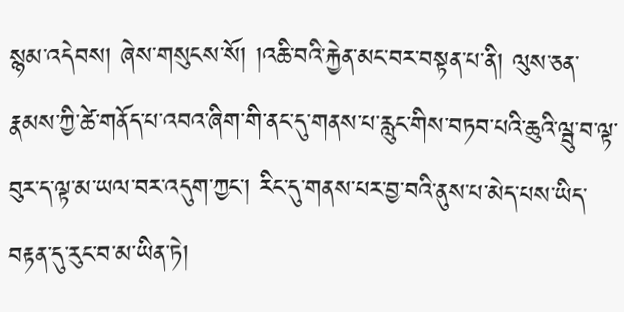སྙམ་འདེབས། ཞེས་གསུངས་སོ། །འཆི་བའི་རྐྱེན་མང་བར་བསྟན་པ་ནི། ལུས་ཅན་རྣམས་ཀྱི་ཚེ་གནོད་པ་འབའ་ཞིག་གི་ནང་དུ་གནས་པ་རླུང་གིས་བཏབ་པའི་ཆུའི་ལྦུ་བ་ལྟ་བུར་ད་ལྟ་མ་ཡལ་བར་འདུག་ཀྱང་། རིང་དུ་གནས་པར་བྱ་བའི་ནུས་པ་མེད་པས་ཡིད་བརྟན་དུ་རུང་བ་མ་ཡིན་ཏེ།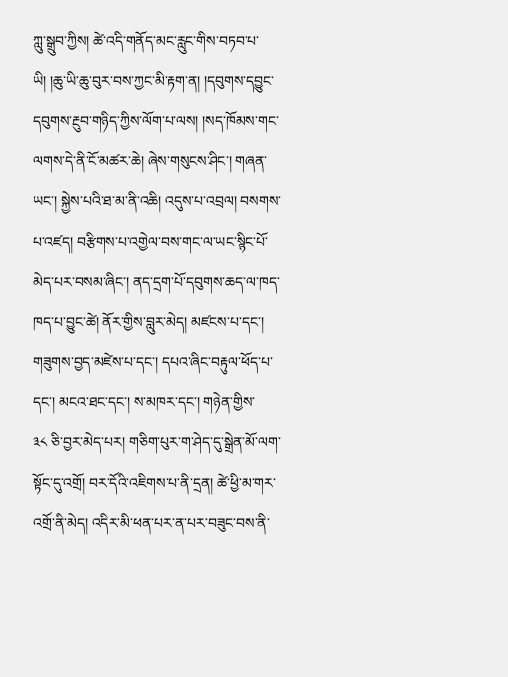ཀླུ་སྒྲུབ་ཀྱིས། ཚེ་འདི་གནོད་མང་རླུང་གིས་བཏབ་པ་ཡི། །ཆུ་ཡི་ཆུ་བུར་བས་ཀྱང་མི་རྟག་ན། །དབུགས་དབྱུང་དབུགས་རྔུབ་གཉིད་ཀྱིས་ལོག་པ་ལས། །སད་ཁོམས་གང་ལགས་དེ་ནི་ངོ་མཚར་ཆེ། ཞེས་གསུངས་ཤིང་། གཞན་ཡང་། སྐྱེས་པའི་ཐ་མ་ནི་འཆི། འདུས་པ་འབྲལ། བསགས་པ་འཛད། བརྩིགས་པ་འགྱེལ་བས་གང་ལ་ཡང་སྙིང་པོ་མེད་པར་བསམ་ཞིང་། ནད་དྲག་པོ་དབུགས་ཆད་ལ་ཁད་ཁད་པ་བྱུང་ཚེ། ནོར་གྱིས་བླུར་མེད། མཛངས་པ་དང་། གཟུགས་བྱད་མཛེས་པ་དང་། དཔའ་ཞིང་བརྟུལ་ཕོད་པ་དང་། མངའ་ཐང་དང་། ས་མཁར་དང་། གཉེན་གྱིས་
༣༨ ཅི་བྱར་མེད་པར། གཅིག་པུར་ག་ཤེད་དུ་སྒྲེན་མོ་ལག་སྟོང་དུ་འགྲོ། བར་དོའི་འཇིགས་པ་ནི་དྲན། ཚེ་ཕྱི་མ་གར་འགྲོ་ནི་མེད། འདིར་མི་ཕན་པར་ན་པར་བཟུང་བས་ནི་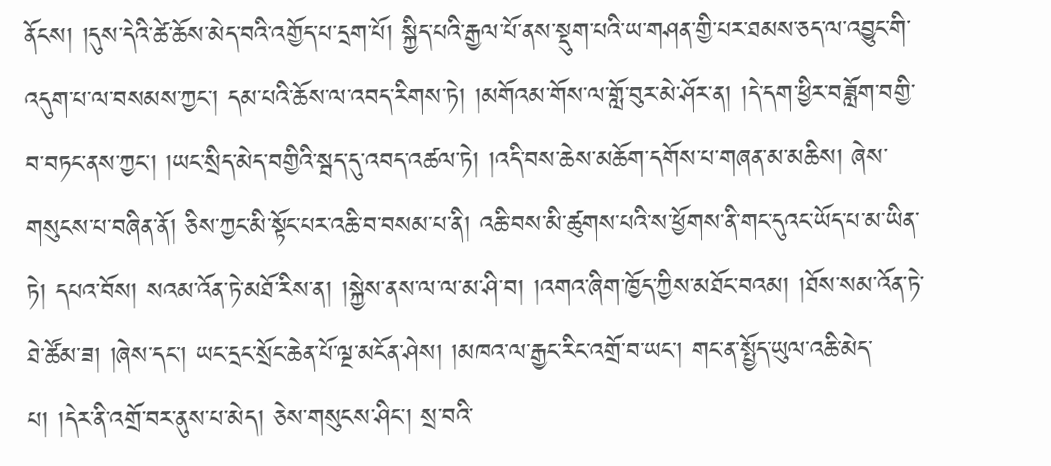ནོངས། །དུས་དེའི་ཚེ་ཆོས་མེད་བའི་འགྱོད་པ་དྲག་པོ། སྐྱིད་པའི་རྒྱལ་པོ་ནས་སྡུག་པའི་ཡ་གཤན་གྱི་པར་ཐམས་ཅད་ལ་འབྱུང་གི་འདུག་པ་ལ་བསམས་ཀྱང་། དམ་པའི་ཆོས་ལ་འབད་རིགས་ཏེ། །མགོའམ་གོས་ལ་གློ་བུར་མེ་ཤོར་ན། །དེ་དག་ཕྱིར་བཟློག་བགྱི་བ་བཏང་ནས་ཀྱང་། །ཡང་སྲིད་མེད་བགྱིའི་སྦད་དུ་འབད་འཚལ་ཏེ། །འདི་བས་ཆེས་མཆོག་དགོས་པ་གཞན་མ་མཆིས། ཞེས་གསུངས་པ་བཞིན་ནོ། ཅིས་ཀྱང་མི་སྟོང་པར་འཆི་བ་བསམ་པ་ནི། འཆི་བས་མི་ཚུགས་པའི་ས་ཕྱོགས་ནི་གང་དུའང་ཡོད་པ་མ་ཡིན་ཏེ། དཔའ་བོས། སའམ་འོན་ཏེ་མཐོ་རིས་ན། །སྐྱེས་ནས་ལ་ལ་མ་ཤི་བ། །འགའ་ཞིག་ཁྱོད་ཀྱིས་མཐོང་བའམ། །ཐོས་སམ་འོན་ཏེ་ཐེ་ཚོམ་ཟ། །ཞེས་དང་། ཡང་དྲང་སྲོང་ཆེན་པོ་ལྔ་མངོན་ཤེས། །མཁའ་ལ་རྒྱང་རིང་འགྲོ་བ་ཡང་། གང་ན་སྤྱོད་ཡུལ་འཆི་མེད་པ། །དེར་ནི་འགྲོ་བར་ནུས་པ་མེད། ཅེས་གསུངས་ཤིང་། སྲ་བའི་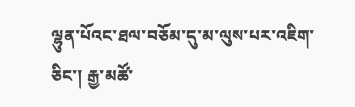ལྷུན་པོའང་ཐལ་བཅོམ་དུ་མ་ལུས་པར་འཇིག་ཅིང་། རྒྱ་མཚོ་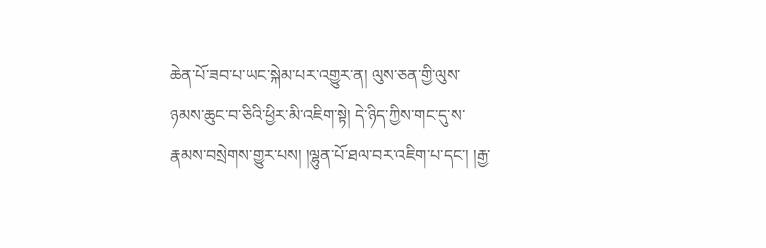ཆེན་པོ་ཟབ་པ་ཡང་སྐེམ་པར་འགྱུར་ན། ལུས་ཅན་གྱི་ལུས་ཉམས་ཆུང་བ་ཅིའི་ཕྱིར་མི་འཇིག་སྟེ། དེ་ཉིད་ཀྱིས་གང་དུ་ས་རྣམས་བསྲེགས་གྱུར་པས། །ལྷུན་པོ་ཐལ་བར་འཇིག་པ་དང་། །རྒྱ་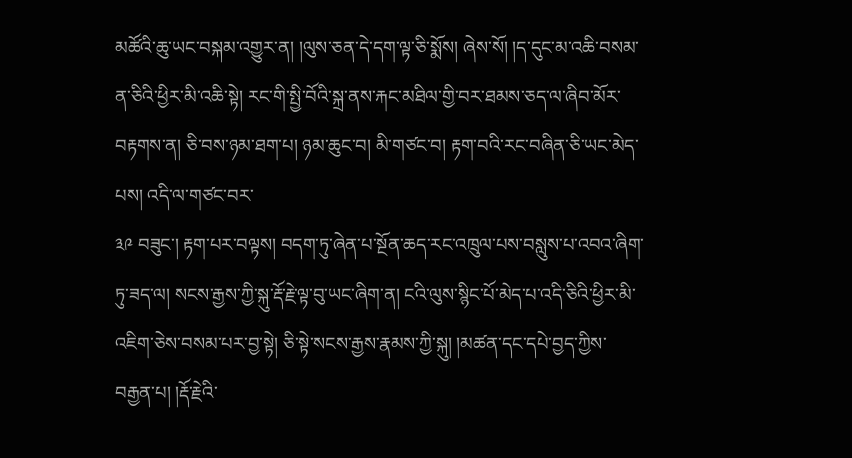མཚོའི་ཆུ་ཡང་བསྐམ་འགྱུར་ན། །ལུས་ཅན་དེ་དག་ལྟ་ཅི་སྨོས། ཞེས་སོ། །ད་དུང་མ་འཆི་བསམ་ན་ཅིའི་ཕྱིར་མི་འཆི་སྟེ། རང་གི་སྤྱི་བོའི་སྐྲ་ནས་རྐང་མཐིལ་གྱི་བར་ཐམས་ཅད་ལ་ཞིབ་མོར་བརྟགས་ན། ཅི་བས་ཉམ་ཐག་པ། ཉམ་ཆུང་བ། མི་གཙང་བ། རྟག་བའི་རང་བཞིན་ཅི་ཡང་མེད་པས། འདི་ལ་གཙང་བར་
༣༩ བཟུང་། རྟག་པར་བལྟས། བདག་ཏུ་ཞེན་པ་སྔོན་ཆད་རང་འཁྲུལ་པས་བསླུས་པ་འབའ་ཞིག་ཏུ་ཟད་ལ། སངས་རྒྱས་ཀྱི་སྐུ་རྡོ་རྗེ་ལྟ་བུ་ཡང་ཞིག་ན། ངའི་ལུས་སྙིང་པོ་མེད་པ་འདི་ཅིའི་ཕྱིར་མི་འཇིག་ཅེས་བསམ་པར་བྱ་སྟེ། ཅི་སྟེ་སངས་རྒྱས་རྣམས་ཀྱི་སྐུ། །མཚན་དང་དཔེ་བྱད་ཀྱིས་བརྒྱན་པ། །རྡོ་རྗེའི་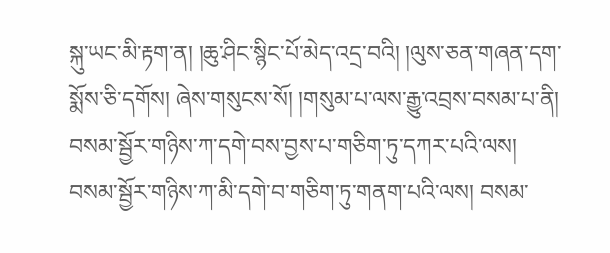སྐུ་ཡང་མི་རྟག་ན། །ཆུ་ཤིང་སྙིང་པོ་མེད་འདྲ་བའི། །ལུས་ཅན་གཞན་དག་སྨོས་ཅི་དགོས། ཞེས་གསུངས་སོ། །གསུམ་པ་ལས་རྒྱུ་འབྲས་བསམ་པ་ནི། བསམ་སྦྱོར་གཉིས་ཀ་དགེ་བས་བྱས་པ་གཅིག་ཏུ་དཀར་པའི་ལས། བསམ་སྦྱོར་གཉིས་ཀ་མི་དགེ་བ་གཅིག་ཏུ་གནག་པའི་ལས། བསམ་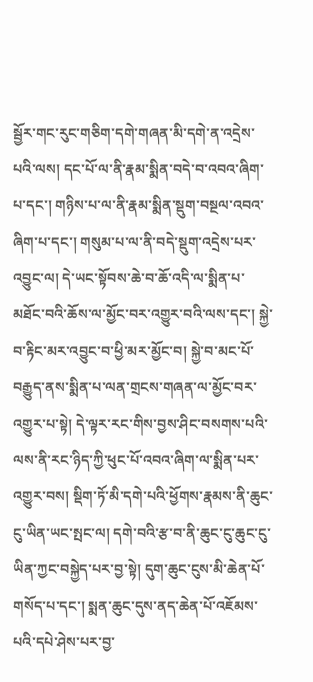སྦྱོར་གང་རུང་གཅིག་དགེ་གཞན་མི་དགེ་ན་འདྲེས་པའི་ལས། དང་པོ་ལ་ནི་རྣམ་སྨིན་བདེ་བ་འབའ་ཞིག་པ་དང་། གཉིས་པ་ལ་ནི་རྣམ་སྨིན་སྡུག་བསྔལ་འབའ་ཞིག་པ་དང་། གསུམ་པ་ལ་ནི་བདེ་སྡུག་འདྲེས་པར་འབྱུང་ལ། དེ་ཡང་སྟོབས་ཆེ་བ་ཆོ་འདི་ལ་སྨིན་པ་མཐོང་བའི་ཆོས་ལ་མྱོང་བར་འགྱུར་བའི་ལས་དང་། སྐྱེ་བ་རྟིང་མར་འབྱུང་བ་ཕྱི་མར་མྱོང་བ། སྐྱེ་བ་མང་པོ་བརྒྱུད་ནས་སྨིན་པ་ལན་གྲངས་གཞན་ལ་མྱོང་བར་འགྱུར་པ་སྟེ། དེ་ལྟར་རང་གིས་བྱས་ཤིང་བསགས་པའི་ལས་ནི་རང་ཉིད་ཀྱི་ཕུང་པོ་འབའ་ཞིག་ལ་སྨིན་པར་འགྱུར་བས། སྡིག་ཏོ་མི་དགེ་པའི་ཕྱོགས་རྣམས་ནི་ཆུང་ངུ་ཡིན་ཡང་སྤང་ལ། དགེ་བའི་རྩ་བ་ནི་ཆུང་ངུ་ཆུང་ངུ་ཡིན་ཀྱང་བསྐྱེད་པར་བྱ་སྟེ། དུག་ཆུང་ངུས་མི་ཆེན་པོ་གསོད་པ་དང་། སྨན་ཆུང་དུས་ནད་ཆེན་པོ་འཇོམས་པའི་དཔེ་ཤེས་པར་བྱ་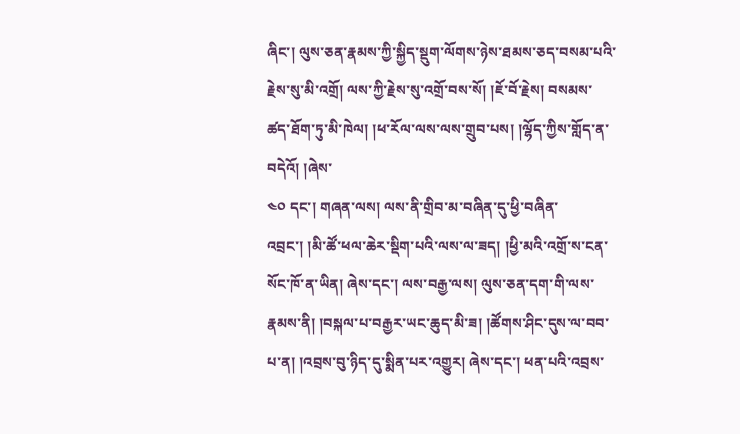ཞིང་། ལུས་ཅན་རྣམས་ཀྱི་སྐྱིད་སྡུག་ལོགས་ཉེས་ཐམས་ཅད་བསམ་པའི་རྗེས་སུ་མི་འགྲོ། ལས་ཀྱི་རྗེས་སུ་འགྲོ་བས་སོ། །ཇོ་བོ་རྗེས། བསམས་ཚད་ཐོག་ཏུ་མི་ཁེལ། །ཕ་རོལ་ལས་ལས་གྲུབ་པས། །ལྷོད་ཀྱིས་གློད་ན་བདེའོ། །ཞེས་
༤༠ དང་། གཞན་ལས། ལས་ནི་གྲིབ་མ་བཞིན་དུ་ཕྱི་བཞིན་འབྲང་། །མི་ཚོ་ཕལ་ཆེར་སྡིག་པའི་ལས་ལ་ཟད། །ཕྱི་མའི་འགྲོ་ས་ངན་སོང་ཁོ་ན་ཡིན། ཞེས་དང་། ལས་བརྒྱ་ལས། ལུས་ཅན་དག་གི་ལས་རྣམས་ནི། །བསྐལ་པ་བརྒྱར་ཡང་ཆུད་མི་ཟ། །ཚོགས་ཤིང་དུས་ལ་བབ་པ་ན། །འབྲས་བུ་ཉིད་དུ་སྨིན་པར་འགྱུར། ཞེས་དང་། ཕན་པའི་འབྲས་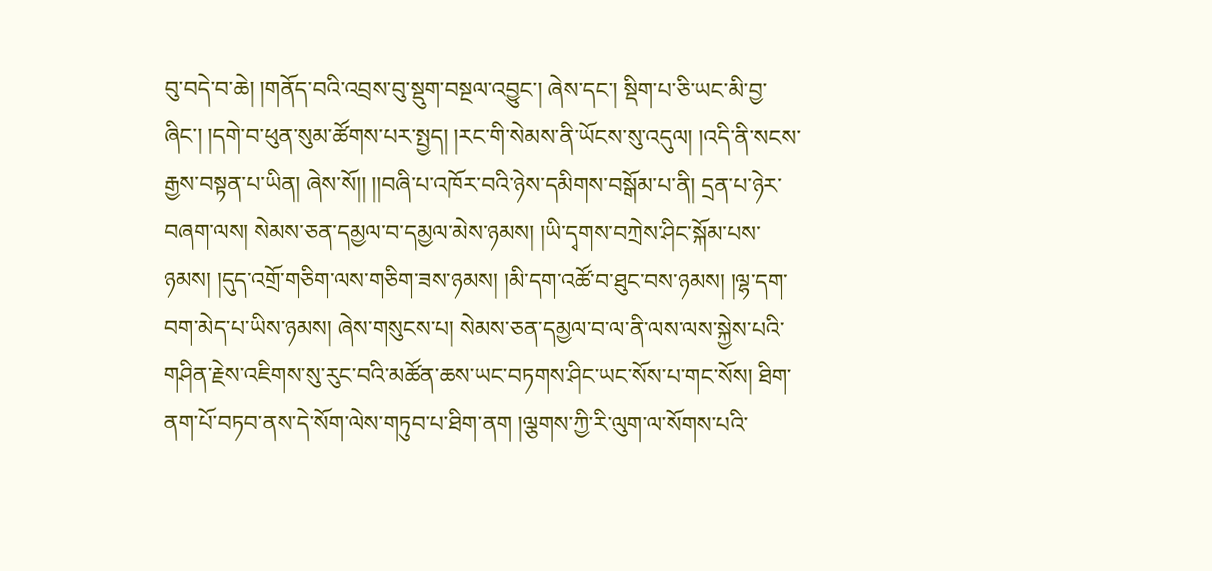བུ་བདེ་བ་ཆེ། །གནོད་བའི་འབྲས་བུ་སྡུག་བསྔལ་འབྱུང་། ཞེས་དང་། སྡིག་པ་ཅི་ཡང་མི་བྱ་ཞིང་། །དགེ་བ་ཕུན་སུམ་ཚོགས་པར་སྤྱད། །རང་གི་སེམས་ནི་ཡོངས་སུ་འདུལ། །འདི་ནི་སངས་རྒྱས་བསྟན་པ་ཡིན། ཞེས་སོ།། །།བཞི་པ་འཁོར་བའི་ཉེས་དམིགས་བསྒོམ་པ་ནི། དྲན་པ་ཉེར་བཞག་ལས། སེམས་ཅན་དམྱལ་བ་དམྱལ་མེས་ཉམས། །ཡི་དྭགས་བཀྲེས་ཤིང་སྐོམ་པས་ཉམས། །དུད་འགྲོ་གཅིག་ལས་གཅིག་ཟས་ཉམས། །མི་དག་འཚོ་བ་ཐུང་བས་ཉམས། །ལྷ་དག་བག་མེད་པ་ཡིས་ཉམས། ཞེས་གསུངས་པ། སེམས་ཅན་དམྱལ་བ་ལ་ནི་ལས་ལས་སྐྱེས་པའི་གཤིན་རྗེས་འཇིགས་སུ་རུང་བའི་མཚོན་ཆས་ཡང་བཏགས་ཤིང་ཡང་སོས་པ་གང་སོས། ཐིག་ནག་པོ་བཏབ་ནས་དེ་སོག་ལེས་གཏུབ་པ་ཐིག་ནག །ལྕགས་ཀྱི་རི་ལུག་ལ་སོགས་པའི་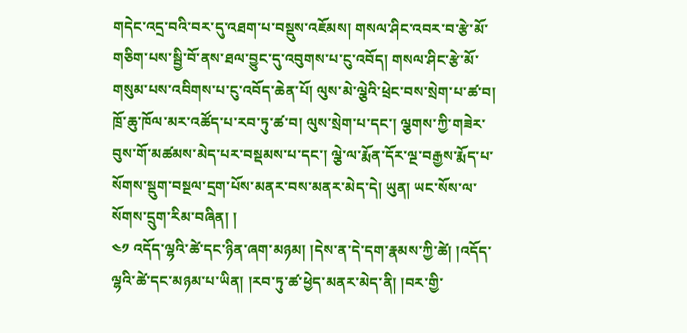གདེང་འདྲ་བའི་བར་དུ་འཐག་པ་བསྡུས་འཇོམས། གསལ་ཤིང་འབར་བ་རྩེ་མོ་གཅིག་པས་སྦྱི་བོ་ནས་ཐལ་བྱུང་དུ་འབུགས་པ་ངུ་འབོད། གསལ་ཤིང་རྩེ་མོ་གསུམ་པས་འབིགས་པ་ངུ་འབོད་ཆེན་པོ། ལུས་མེ་ལྕེའི་ཕྲེང་བས་སྲེག་པ་ཚ་བ། ཁྲོ་ཆུ་ཁོལ་མར་འཚོད་པ་རབ་ཏུ་ཚ་བ། ལུས་སྲེག་པ་དང་། ལྕགས་ཀྱི་གཟེར་བུས་གོ་མཚམས་མེད་པར་བསྡམས་པ་དང་། ལྕེ་ལ་རྨོན་དོར་ལྔ་བརྒྱས་རྨོད་པ་སོགས་སྡུག་བསྔལ་དྲག་པོས་མནར་བས་མནར་མེད་དེ། ཡུན། ཡང་སོས་ལ་སོགས་དྲུག་རིམ་བཞིན། །
༤༡ འདོད་ལྷའི་ཚེ་དང་ཉིན་ཞག་མཉམ། །དེས་ན་དེ་དག་རྣམས་ཀྱི་ཚེ། །འདོད་ལྷའི་ཚེ་དང་མཉམ་པ་ཡིན། །རབ་ཏུ་ཚ་ཕྱེད་མནར་མེད་ནི། །བར་གྱི་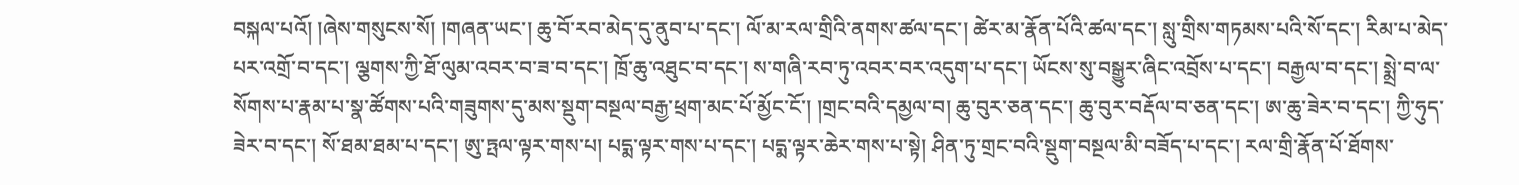བསྐལ་པའོ། །ཞེས་གསུངས་སོ། །གཞན་ཡང་། ཆུ་བོ་རབ་མེད་དུ་ནུབ་པ་དང་། ལོ་མ་རལ་གྲིའི་ནགས་ཚལ་དང་། ཚེར་མ་རྣོན་པོའི་ཚལ་དང་། སླུ་གྲིས་གཏམས་པའི་སོ་དང་། རིམ་པ་མེད་པར་འགྲོ་བ་དང་། ལྕགས་ཀྱི་ཐོ་ལུམ་འབར་བ་ཟ་བ་དང་། ཁྲོ་ཆུ་འཐུང་བ་དང་། ས་གཞི་རབ་ཏུ་འབར་བར་འདུག་པ་དང་། ཡོངས་སུ་བསྒྱུར་ཞིང་འབྲོས་པ་དང་། བརྒྱལ་བ་དང་། སྨྲེ་བ་ལ་སོགས་པ་རྣམ་པ་སྣ་ཚོགས་པའི་གཟུགས་དུ་མས་སྡུག་བསྔལ་བརྒྱ་ཕྲག་མང་པོ་མྱོང་ངོ་། །གྲང་བའི་དམྱལ་བ། ཆུ་བུར་ཅན་དང་། ཆུ་བུར་བརྡོལ་བ་ཅན་དང་། ཨ་ཆུ་ཟེར་བ་དང་། ཀྱི་ཧུད་ཟེར་བ་དང་། སོ་ཐམ་ཐམ་པ་དང་། ཨུ་ཏྤལ་ལྟར་གས་པ། པདྨ་ལྟར་གས་པ་དང་། པདྨ་ལྟར་ཆེར་གས་པ་སྟེ། ཤིན་ཏུ་གྲང་བའི་སྡུག་བསྔལ་མི་བཟོད་པ་དང་། རལ་གྲི་རྣོན་པོ་ཐོགས་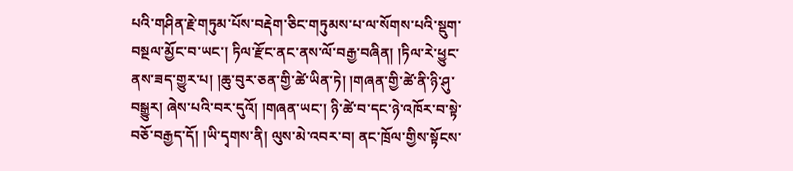པའི་གཤིན་རྗེ་གཏུམ་པོས་བརྡེག་ཅིང་གཏུམས་པ་ལ་སོགས་པའི་སྡུག་བསྔལ་མྱོང་བ་ཡང་། ཏིལ་རྫོང་ནང་ནས་ལོ་བརྒྱ་བཞིན། །ཏིལ་རེ་ཕྱུང་ནས་ཟད་གྱུར་པ། །ཆུ་བུར་ཅན་གྱི་ཚེ་ཡིན་ཏེ། །གཞན་གྱི་ཚེ་ནི་ཉི་ཤུ་བསྒྱུར། ཞེས་པའི་བར་དུའོ། །གཞན་ཡང་། ཉི་ཚེ་བ་དང་ཉེ་འཁོར་བ་སྟེ་བཅོ་བརྒྱད་དོ། །ཡི་དྭགས་ནི། ལུས་མེ་འབར་བ། ནང་ཁྲོལ་གྱིས་སྟོངས་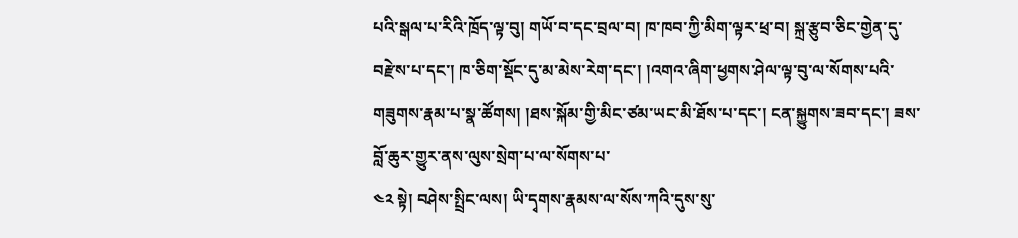པའི་སྒལ་པ་རིའི་ཁྲོད་ལྟ་བུ། གཡོ་བ་དང་བྲལ་བ། ཁ་ཁབ་ཀྱི་མིག་ལྟར་ཕྲ་བ། སྐྲ་རྩུབ་ཅིང་གྱེན་དུ་བརྫེས་པ་དང་། ཁ་ཅིག་སྡོང་དུ་མ་མེས་རེག་དང་། །འགའ་ཞིག་ཕྱགས་ཤེལ་ལྟ་བུ་ལ་སོགས་པའི་གཟུགས་རྣམ་པ་སྣ་ཚོགས། །ཐས་སྐོམ་གྱི་མིང་ཙམ་ཡང་མི་ཐོས་པ་དང་། ངན་སྐྱུགས་ཟབ་དང་། ཟས་བློ་ཆུར་གྱུར་ནས་ལུས་སྲེག་པ་ལ་སོགས་པ་
༤༢ སྟེ། བཤེས་སྤྲིང་ལས། ཡི་དྭགས་རྣམས་ལ་སོས་ཀའི་དུས་སུ་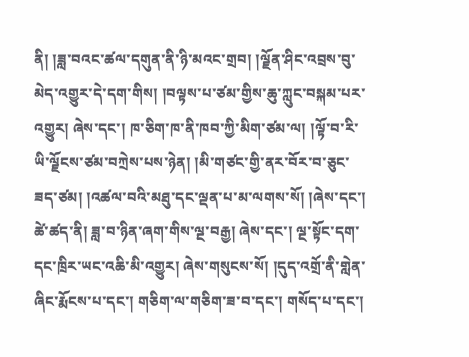ནི། །ཟླ་བའང་ཚལ་དགུན་ནི་ཉི་མའང་གྲབ། །ལྗོན་ཤིང་འབྲས་བུ་མེད་འགྱུར་དེ་དག་གིས། །བལྟས་པ་ཙམ་གྱིས་ཆུ་ཀླུང་བསྐམ་པར་འགྱུར། ཞེས་དང་། ཁ་ཅིག་ཁ་ནི་ཁབ་ཀྱི་མིག་ཙམ་ལ། །ལྟོ་བ་རི་ཡི་ལྗོངས་ཙམ་བཀྲེས་པས་ཉེན། །མི་གཙང་གྱི་ནར་བོར་བ་ཅུང་ཟད་ཙམ། །འཚལ་བའི་མཐུ་དང་ལྡན་པ་མ་ལགས་སོ། །ཞེས་དང་། ཚེ་ཚད་ནི། ཟླ་བ་ཉིན་ཞག་གིས་ལྔ་བརྒྱ། ཞེས་དང་། ལྔ་སྟོང་དག་དང་ཁྲིར་ཡང་འཆི་མི་འགྱུར། ཞེས་གསུངས་སོ། །དུད་འགྲོ་ནི་གླེན་ཞིང་རྨོངས་པ་དང་། གཅིག་ལ་གཅིག་ཟ་བ་དང་། གསོད་པ་དང་།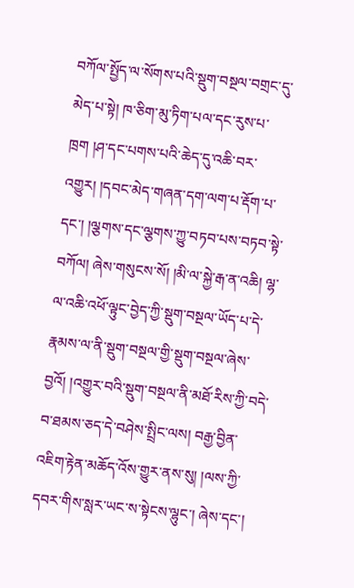བཀོལ་སྤྱོད་ལ་སོགས་པའི་སྡུག་བསྔལ་བགྲང་དུ་མེད་པ་སྟེ། ཁ་ཅིག་མུ་ཏིག་པལ་དང་རུས་པ་ཁྲག །ཤ་དང་པགས་པའི་ཆེད་དུ་འཆི་བར་འགྱུར། །དབང་མེད་གཞན་དག་ལག་པ་རྡོག་པ་དང་། །ལྕགས་དང་ལྕགས་ཀྱུ་བཏབ་པས་བཏབ་སྟེ་བཀོལ། ཞེས་གསུངས་སོ། །མི་ལ་སྐྱེ་རྒ་ན་འཆི། ལྷ་ལ་འཆི་འཕོ་ལྟུང་བྱེད་ཀྱི་སྡུག་བསྔལ་ཡོད་པ་དེ་རྣམས་ལ་ནི་སྡུག་བསྔལ་གྱི་སྡུག་བསྔལ་ཞེས་བྱའོ། །འགྱུར་བའི་སྡུག་བསྔལ་ནི་མཐོ་རིས་ཀྱི་བདེ་བ་ཐམས་ཅད་དེ་བཤེས་སྤྲིང་ལས། བརྒྱ་བྱིན་འཇིག་རྟེན་མཆོད་འོས་གྱུར་ནས་སུ། །ལས་ཀྱི་དབར་གིས་སླར་ཡང་ས་སྟེངས་ལྷུང་། ཞེས་དང་།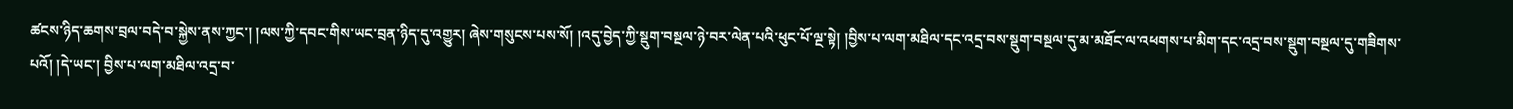ཚངས་ཉིད་ཆགས་བྲལ་བདེ་བ་སྐྱེས་ནས་ཀྱང་། །ལས་ཀྱི་དབང་གིས་ཡང་བྲན་ཉིད་དུ་འགྱུར། ཞེས་གསུངས་པས་སོ། །འདུ་བྱེད་ཀྱི་སྡུག་བསྔལ་ཉེ་བར་ལེན་པའི་ཕུང་པོ་ལྔ་སྟེ། །བྱིས་པ་ལག་མཐིལ་དང་འདྲ་བས་སྡུག་བསྔལ་དུ་མ་མཐོང་ལ་འཕགས་པ་མིག་དང་འདྲ་བས་སྡུག་བསྔལ་དུ་གཟིགས་པའོ། །དེ་ཡང་། བྱིས་པ་ལག་མཐིལ་འདྲ་བ་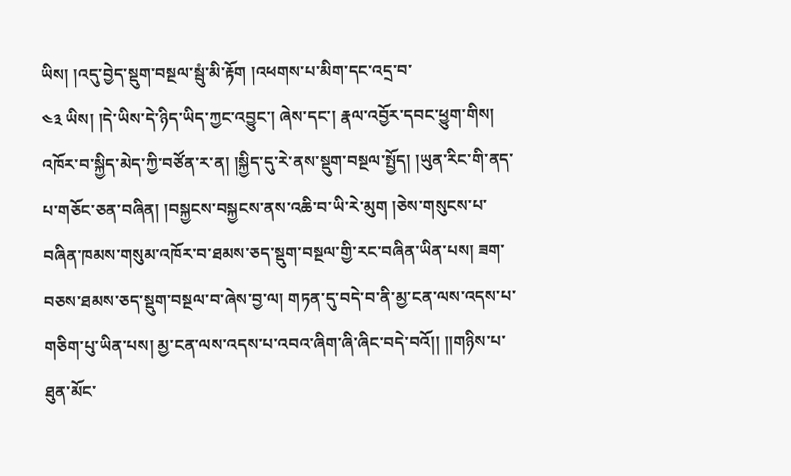ཡིས། །འདུ་བྱེད་སྡུག་བསྔལ་སྦུཾ་མི་རྟོག །འཕགས་པ་མིག་དང་འདྲ་བ་
༤༣ ཡིས། །དེ་ཡིས་དེ་ཉིད་ཡིད་ཀྱང་འབྱུང་། ཞེས་དང་། རྣལ་འབྱོར་དབང་ཕྱུག་གིས། འཁོར་བ་སྐྱིད་མེད་ཀྱི་བཙོན་ར་ན། །སྐྱིད་དུ་རེ་ནས་སྡུག་བསྔལ་སྤྱོད། །ཡུན་རིང་གི་ནད་པ་གཅོང་ཅན་བཞིན། །བསྐྱངས་བསྐྱངས་ནས་འཆི་བ་ཡི་རེ་མུག །ཅེས་གསུངས་པ་བཞིན་ཁམས་གསུམ་འཁོར་བ་ཐམས་ཅད་སྡུག་བསྔལ་གྱི་རང་བཞིན་ཡིན་པས། ཟག་བཅས་ཐམས་ཅད་སྡུག་བསྔལ་བ་ཞེས་བྱ་ལ། གཏན་དུ་བདེ་བ་ནི་མྱ་ངན་ལས་འདས་པ་གཅིག་པུ་ཡིན་པས། མྱ་ངན་ལས་འདས་པ་འབའ་ཞིག་ཞི་ཞིང་བདེ་བའོ།། །།གཉིས་པ་ཐུན་མོང་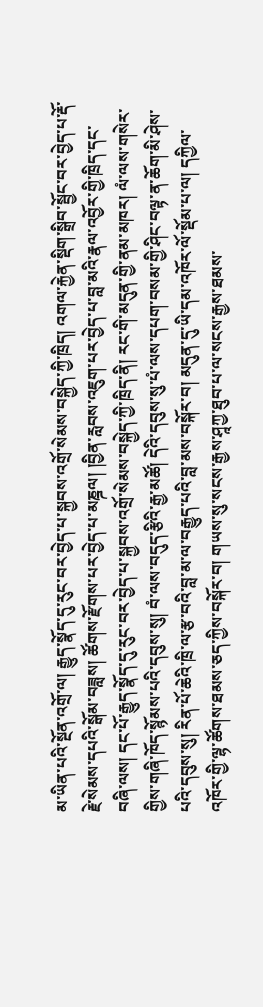མ་ཡིན་པའི་སྔོན་འགྲོ་ལ། རྒྱུད་སྣོད་དུ་རུང་བར་བྱེད་པ་སྐྱབས་འགྲོ་སེམས་བསྐྱེད་ཀྱི་ཁྲིད། འགལ་རྐྱེན་སྡིག་སྒྲིབ་སྦྱོང་བར་བྱེད་པ་རྡོ་རྗེ་སེམས་དཔའི་སྒོམ་བཟླས། ཚོགས་རྫོགས་པར་བྱེད་པ་མཎྜལ། །བྱིན་རླབས་འཇུག་པར་བྱེད་པ་བླ་མའི་རྣལ་འབྱོར་གྱི་ཁྲིད་དང་བཞི་ལས། དང་པོ་རྒྱུད་སྣོད་དུ་རུང་བར་བྱེད་པ་སྐྱབས་འགྲོ་སེམས་བསྐྱེད་ཀྱི་ཁྲིད་ནི། རང་གི་མདུན་གྱི་ནམ་མཁར། ལཾ་ལས་གསེར་གྱིས་གཞི་ཁོད་སྙོམས་པའི་དབུས་སུ། བཾ་ལས་བདུད་རྩིའི་རྒྱ་མཚོ། དེའི་དབུས་སུ་པཾ་ལས་དཔག་བསམ་གྱི་ཤིང་བལྟ་ན་ཆོག་མི་ཤེས་པའི་དབུས་སུ། རིན་པོ་ཆེའི་ཁྲི་ལ་རྩ་བའི་བླ་མ་ལ་བརྒྱུད་པའི་བླ་མས་བསྐོར་བ། མདུན་དུ་ཡི་དམ་འཁོར་ལོ་སྡོམ་པ་ལ། དཀྱིལ་འཁོར་གྱི་ལྷ་ཚོགས་ཐམས་ཅད་ཀྱིས་བསྐོར་བ། གཡས་སུ་སངས་རྒྱས་ཤཱཀྱ་ཐུབ་པ་ལ་སངས་རྒྱས་ཐམས་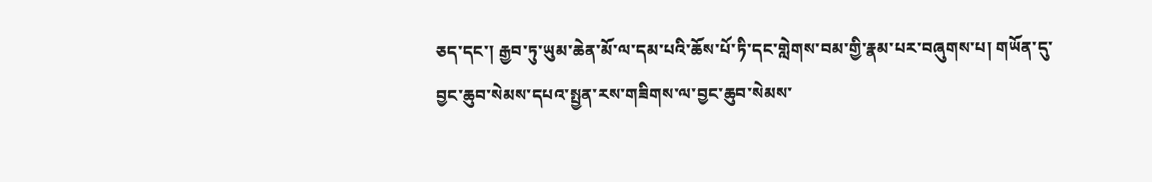ཅད་དང་། རྒྱབ་ཏུ་ཡུམ་ཆེན་མོ་ལ་དམ་པའི་ཆོས་པོ་ཏི་དང་གླེགས་བམ་གྱི་རྣམ་པར་བཞུགས་པ། གཡོན་དུ་བྱང་ཆུབ་སེམས་དཔའ་སྤྱན་རས་གཟིགས་ལ་བྱང་ཆུབ་སེམས་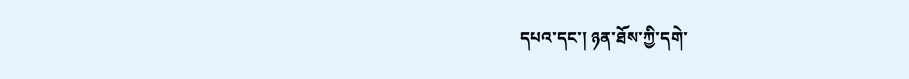དཔའ་དང་། ཉན་ཐོས་ཀྱི་དགེ་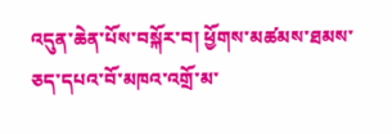འདུན་ཆེན་པོས་བསྐོར་བ། ཕྱོགས་མཚམས་ཐམས་ཅད་དཔའ་བོ་མཁའ་འགྲོ་མ་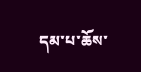དམ་པ་ཆོས་